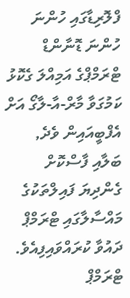ފްލޮރިޑާގައި ހުންނަ ހުންނަ ޑޮނާންޑް ޓްރަމްޕްގެ އަމިއްލަ ގެކޮޅު ކަމުގަވާ މާރް-އާ-ލާގޯ އަށް އެފްބީއައިން ވެދެ, ބަލާއި ފާސްކޮށް ގެންދިޔަ ފައިލްތަކުގެ މައްސާލާގައި ޓްރަމްޕް ދައުވާ ކުރައްވައިފިއެވެ.
ޓްރަމްޕް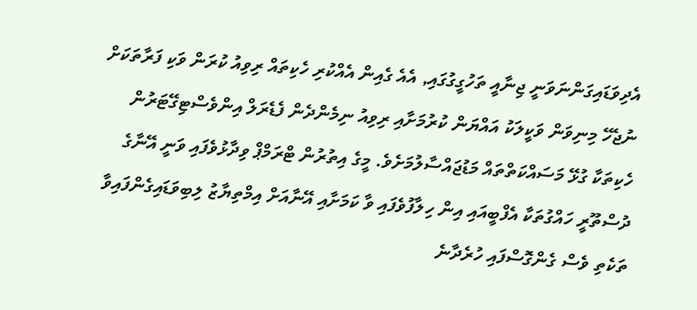އެދިވަޑައިގަންނަވަނީ ޖިނާއީ ތަހުގީގުގައި, އެއެ ގެއިން އެއްކުރި ހެކިތައް ރިވިއު ކުރަން ވަކި ފަރާތަކަށް ނުޖެހޭ މިނިވަން ވަކީލަކު އައްޔަން ކުރުމަށާއި ރިވިއު ނިމެންދެން ފެޑެރަލް އިންވެސްޓިގޭޓަރުން ހެކިތަކާ ގުޅޭ މަސައްކަތްތައް މަޑުޖައްސާލުމަށެވެ. މީގެ އިތުރުން ޓްރަމްޕް ވިދާޅުވެފައި ވަނީ އޭނާގެ ދުސްތޫރީ ހައްގުތަކާ އެފްބީއައި އިން ހިލާފުވެފައި ވާ ކަމަށާއި އޭނާއަށް އިމްތިޔާޒު ލިބިވަޑައިގެންފައިވާ ތަކެތި ވެސް ގެންގޮސްފައި ހުރެދާނެ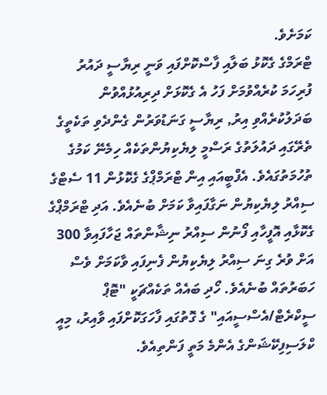ކަމަށެވެ.
ޓްރަމްގެ ގެކޮޅު ބަލާއި ފާސްކޮށްފައި ވަނީ ރިޔާސީ ދައުރު ފުރިހަމަ ކުރެއްވުމަށް ފަހު އެ ގެކޮޅަށް ދިރިއުޅުއްވުން ބަދަލުކުރެއްވި އިރު, ރިޔާސީ ގަނަޑުވަރުން ގެންދެވި ތަކެތީގެ ތެރޭގައި ދައުލަތުގެ ރަސްމީ ލިޔެކިޔުންތަކެއް ހިމެނޭ ކަމުގެ ތުހުމަތުގައެވެ. އެފްބީއައި އިން ޓްރަމްޕްގެ ގެކޮޅުން 11 ސެޓްގެ ސިއްރު ލިޔެކިޔުން ނަގާފައިވާ ކަމަށް ބުނެއެވެ. އަދި ޓްރަމްޕްގެ ގެކޮޅާއި އޮފީހާއި ފޯނުން ސިއްރު ނިޝާންތައް ޖަހާފައިވާ 300 އަށް ވުރެ ގިނަ ސިއްރު ލިޔެކިޔުން ފެނިފައި ވާކަމަށް ވެސް ހަބަރުތައް ބުނެއެވެ. ހޯދި ބައެއް ތަކެއްޗަކީ "ޓޮޕް ސީކްރެޓް/އެސްސީއައި" ގެ ގޮތުގައި ފާހަގަކޮށްފައި ވާއިރު، މިއީ ކްލަސިފިކޭޝަންގެ އެންމެ މަތީ ފަންތިއެވެ.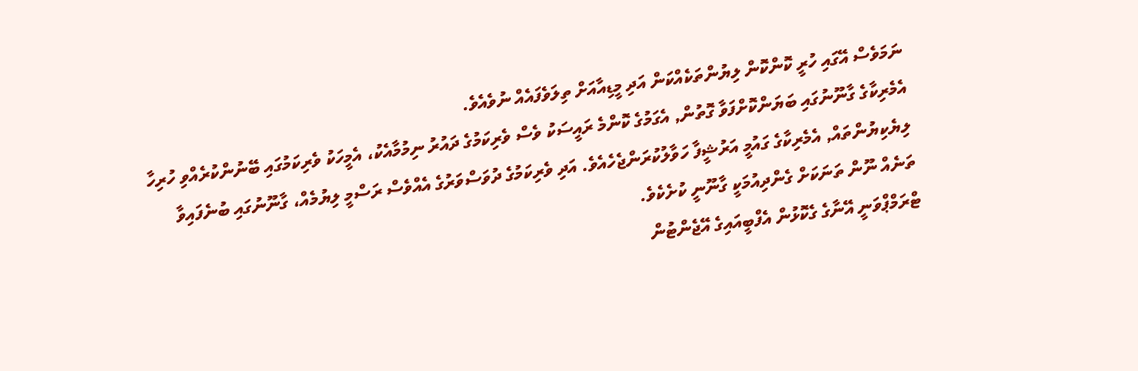ނަމަވެސް އޭގައި ހުރީ ކޮންކޮން ލިޔުންތަކެއްކަން އަދި މީޑިއާއަށް ތިލަވެފައެއް ނުވެއެވެ.
އެމެރިކާގެ ގާނޫނުގައި ބަޔަންކޮށްފަވާ ގޮތުން, އެގަމުގެ ކޮންމެ ރައީސަކު ވެސް ވެރިކަމުގެ ދައުރު ނިމުމާއެކު، އެމީހަކު ވެރިކަމުގައި ބޭނުންކުރެއްވި ހުރިހާ ލިޔެކިޔުންތައް, އެމެރިކާގެ ގައުމީ އަރުޝީފާ ހަވާލުކުރަންޖެހެއެވެ. އަދި ވެރިކަމުގެ ދުވަސްވަރުގެ އެއްވެސް ރަސްމީ ލިޔުމެއް، ގާނޫނުގައި ބުނެފައިވާ ތަނެއް ނޫން ތަނަކަށް ގެންދިއުމަކީ ގާނޫނީ ކުށެކެވެ.
ޓްރަމްޕްވަނީ އޭނާގެ ގެކޮޅުން އެފްބީއައިގެ އޭޖެންޓުން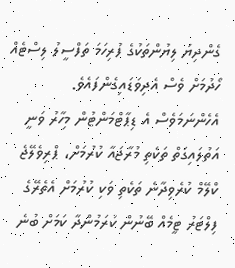ގެންދިޔަ ލިޔުންތަކުގެ ފުރިހަމަ ތަފްސީލު ލިސްޓެއް ހޯދުމަށް ވެސް އެދިވަޑައިގެންފައެވެ. އެހެންނަމަވެސް އެ ޑިޕާޓްމަންޓުން މިހާރު ވަނީ އަތުލައިގަތް ތަކެތި މުރާޖައާ ކުރުމަށް، ޕްރިވެލޭޖެ ކްލޭމް ކުރެވިދާނެ ތަކެތި ވަކި ކުރުމަށް އެތެރޭގެ ފިލްޓަރު ޓީމެއް ބޭނުން ކުރަމުންދާ ކަމަށް ބުނެ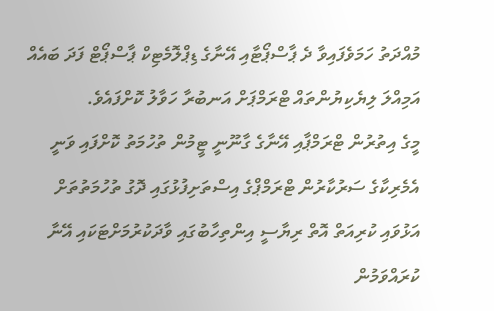މުއްދަތު ހަމަވެފައިވާ ދެ ޕާސްޕޯޓާއި އޭނާގެ ޑިޕްލޮމެޓިކް ޕާސްޕޯޓް ފަދަ ބައެއް އަމިއްލަ ލިޔެކިޔުންތައް ޓްރަމްޕަށް އަނބުރާ ހަވާލު ކޮށްފައެވެ.
މީގެ އިތުރުން ޓްރަމްޕާއި އޭނާގެ ގާނޫނީ ޓީމުން ތުހުމަތު ކޮށްފައި ވަނީ އެމެރިކާގެ ސަރުކާރުން ޓްރަމްޕްގެ އިސްތަށިފުޅުގައި ދޮގު ތުހުމަތުތަށް އަޅުވައި ކުރިއަތް އޮތް ރިޔާސީ އިންތިހާބުގައި ވާދަކުރުމަށްޓަކައި އޭނާ ކުރައްވަމުން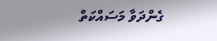ގެންދަވާ މަސައްކަތް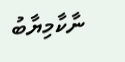ނާކާމިޔާބު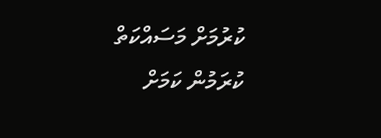ކުރުމަށް މަސައްކަތް ކުރަމުން ކަމަށް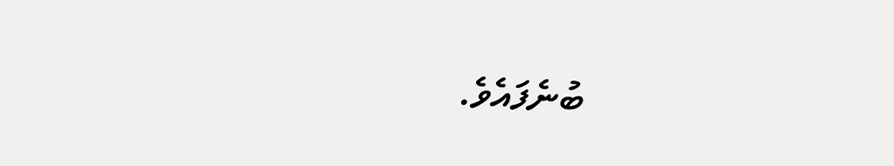ބުނެފައެވެ.